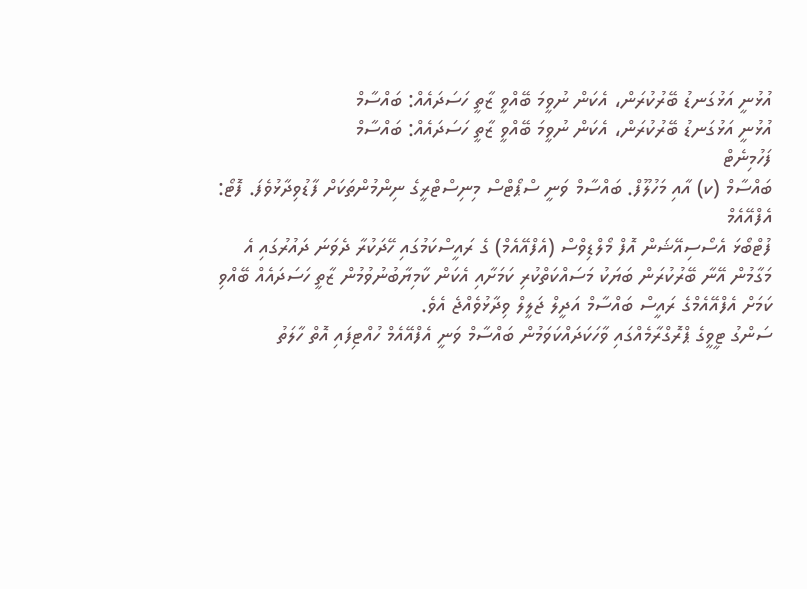އުޅުނީ އަޅުގަނޑު ބޭރުކުރަން، އެކަން ނުވީމަ ބޭއްވީ ޒާތީ ހަސަދައެއް: ބައްސާމް
އުޅުނީ އަޅުގަނޑު ބޭރުކުރަން، އެކަން ނުވީމަ ބޭއްވީ ޒާތީ ހަސަދައެއް: ބައްސާމް
ފަހުމިނެޓް
ބައްސާމް (ކ) އާއި މަހުލޫފް. ބައްސާމް ވަނީ ސްޕޯޓްސް މިނިސްޓްރީގެ ނިންމުންތަކަށް ފާޑުވިދާޅުވެފަ. ފޮޓޯ: އެފްއޭއެމް
ފުޓްބޯޅަ އެސޯސިއޭޝަން އޮފް މޯލްޑިވްސް (އެފްއޭއެމް) ގެ ރައީސްކަމުގައި ހޭދަކުރާ ދެވަނަ ދައުރުގައި އެ މަގާމުން އޭނާ ބޭރުކުރަން ބަޔަކު މަސައްކަތްކުރި ކަމަށާއި އެކަން ކާމިޔާބުނުވުމުން ޒާތީ ހަސަދައެއް ބޭއްވި ކަމަށް އެފްއޭއެމްގެ ރައީސް ބައްސާމް އަދީލް ޖަލީލް ވިދާޅުވެއްޖެ އެވެ.
ސަންގު ޓީވީގެ ޕްރޮގްރާމެއްގައި ވާހަކަދައްކަވަމުން ބައްސާމް ވަނީ އެފްއޭއެމް ހުއްޓިފައި އޮތް ހާލަތު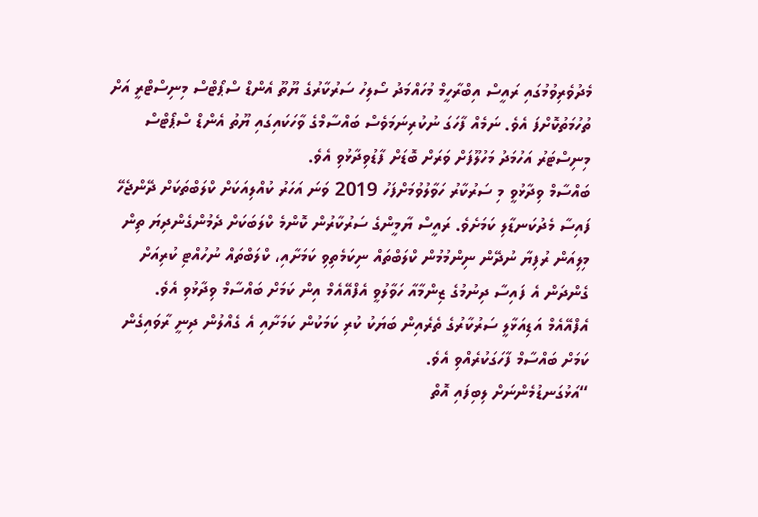މެދުވެރިވުމުގައި ރައީސް އިބްރާހީމް މުހައްމަދު ސޯލިހު ސަރުކާރުގެ ޔޫތޫ އެންޑް ސްޕޯޓްސް މިނިސްޓްރީ އަށް ތުހުމަތުކޮށްފަ އެވެ. ނަމެއް ފާހަގަ ނުކުރިނަމަވެސް ބައްސާމްގެ ވާހަކައިގައި ޔޫތު އެންޑް ސްޕޯޓްސް މިނިސްޓަރު އަހުމަދު މަހުލޫފަށް ވަރަށް ބޮޑަށް ފާޑުވިދާޅުވި އެވެ.
ބައްސާމް ވިދާޅުވީ މި ސަރުކާރު ހަވާލުވުމަށްފަހު 2019 ވަނަ އަހަރު ކުއްލިއަކަށް ކްލަބްތަކަށް ދޭންޖެހޭ ފައިސާ މެދުކަނޑާލި ކަމަށެވެ. ރައީސް ޔާމީންގެ ސަރުކާރުން ކޮންމެ ކްލަބަކަށް ދެމުންގެންދިޔަ ތިން މިލިއަން ރުފިޔާ ނުދޭން ނިންމުމުން ކްލަބްތައް ނިކަމެތިވި ކަމަށާއި، ކްލަބްތައް ނުހުއްޓި ކުރިއަށް ގެންދަން އެ ފައިސާ ދިނުމުގެ ޒިންމާއާ ހަވާލުވީ އެފްއޭއެމް އިން ކަމަށް ބައްސާމް ވިދާޅުވި އެވެ.
އެފްއޭއެމް އަޑިއަޅާލީ ސަރުކާރުގެ ތެރެއިން ބަޔަކު ކުރި ކަމަކުން ކަމަށާއި އެ ގެއްލުން ދިނީ ރާވައިގެން ކަމަށް ބައްސާމް ފާހަގަކުރެއްވި އެވެ.
“އަޅުގަނޑުމެންނަށް ލިބިފައި އޮތް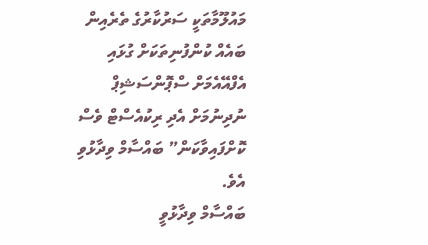މައުލޫމާތަކީ ސަރުކާރުގެ ތެރެއިން ބައެއް ކުންފުނިތަކަށް ގުޅައި އެފްއޭއެމަށް ސްޕޮންސަޝިޕް ނުދިނުމަށް އެދި ރިކުއެސްޓް ވެސް ކޮށްފައިވާކަން” ބައްސާމް ވިދާޅުވި އެވެ.
ބައްސާމް ވިދާޅުވީ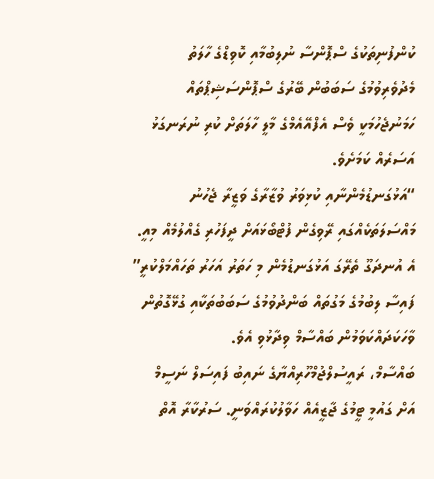ކުންފުނިތަކުގެ ސްޕޮންސާ ނުލިބުމާއި ކޮވިޑްގެ ހާލަތު މެދުވެރިވުމުގެ ސަބަބުން ބޭރުގެ ސްޕޮންސަޝިޕްތައް ހަމަނުޖެހުމަކީ ވެސް އެފްއޭއެމްގެ މާލީ ހާލަތަށް ކުރި ނުރަނގަޅު އަސަރެއް ކަމަށެވެ.
“އަޅުގަނޑުމެންނާއި ކުޅިވަރު ވުޒާރާގެ ވަޒީރާ ޖެހުނު މައްސަލަތަކެއްގައި ރޭވިގެން ފުޓްބޯޅައަށް ދީފަހުރި ގެއްލުމެއް މިއީ. އެ އުނދަގޫ ތެރޭގަ އަޅުގަނޑުމެން މި ހަތަރު އަހަރު ތަހައްމަލްކުރީ” ފައިސާ ލިބުމުގެ މަގުތައް ބަންދުވުމުގެ ސަބަބުތަކާއި ގުޅޭގޮތުން ވާހަކަދައްކަވަމުން ބައްސާމް ވިދާޅުވި އެވެ.
ބައްސާމް، ރައީސުލްޖުމްހޫރިއްޔާގެ ނައިބު ފައިސަލް ނަސީމް އަށް ގައުމީ ޓީމުގެ ޖާޒީއެއް ހަވާލުކުރައްވަނީ. ސަރުކާރާ އޮތް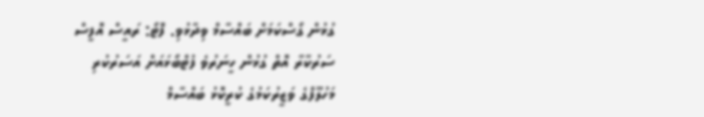ގުޅުން ގޯސްކަމަށް ބައްސާމް ވިދާޅުވި. ފޮޓޯ: ރައީސް އޮފީސް
ސަރުކާރާ އޮތް ގުޅުން ހީނަރުވެ ފުޓްބޯޅައަށް އަސަރުކުރި
މަހުލޫފްގެ ވަޒީރުކަމުގެ ކުރީކޮޅު ބައްސާމް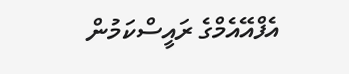އެފްއޭއެމްގެ ރައީސްކަމުން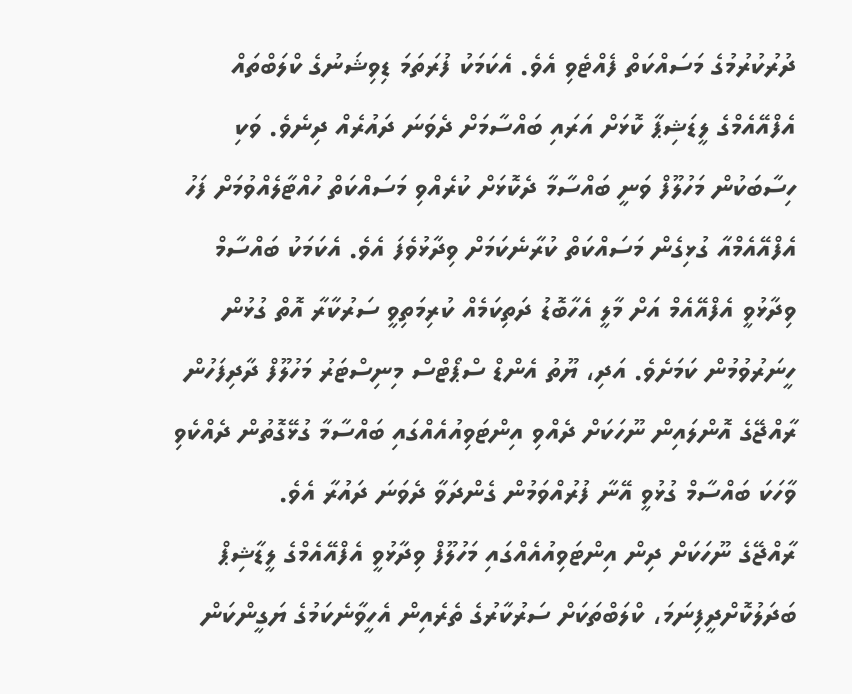ދުރުކުރުމުގެ މަސައްކަތް ފެއްޓެވި އެވެ. އެކަމަކު ފުރަތަމަ ޑިވިޝަނުގެ ކްލަބްތައް އެފްއޭއެމްގެ ލީޑަޝިޕާ ކޮޅަށް އަރައި ބައްސާމަށް ދެވަނަ ދައުރެއް ދިނެވެ. ވަކި ހިސާބަކުން މަހުލޫފް ވަނީ ބައްސާމާ ދެކޮޅަށް ކުރެއްވި މަސައްކަތް ހުއްޓާލެއްވުމަށް ފަހު އެފްއޭއެމްއާ ގުޅިގެން މަސައްކަތް ކުރާނެކަމަށް ވިދާޅުވެފަ އެވެ. އެކަމަކު ބައްސާމް ވިދާޅުވީ އެފްއޭއެމް އަށް މާލީ އެހާބޮޑު ދަތިކަމެއް ކުރިމަތިވީ ސަރުކާރާ އޮތް ގުޅުން ހީނަރުވުމުން ކަމަށެވެ. އަދި، ޔޫތު އެންޑް ސްޕޯޓްސް މިނިސްޓަރު މަހުލޫފް ދާދިފަހުން ރާއްޖޭގެ އޮންލައިން ނޫހަކަށް ދެއްވި އިންޓަވިއުއެއްގައި ބައްސާމާ ގުޅޭގޮތުން ދެއްކެވި ވާހަކަ ބައްސާމް ގުޅުވީ އޭނާ ފުރުއްވަމުން ގެންދަވާ ދެވަނަ ދައުރާ އެވެ.
ރާއްޖޭގެ ނޫހަކަށް ދިން އިންޓަވިއުއެއްގައި މަހުލޫފް ވިދާޅުވީ އެފްއޭއެމްގެ ލީޑާޝިޕް ބަދަލުކޮށްދީފިނަމަ، ކްލަބްތަކަށް ސަރުކާރުގެ ތެރެއިން އެހީވާނެކަމުގެ ޔަގީންކަން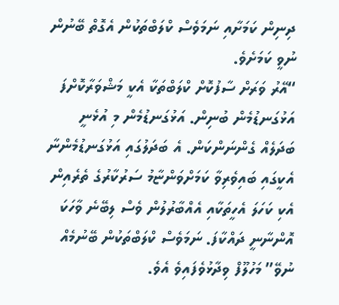ދިނިން ކަމަށާއި ނަމަވެސް ކްލަބްތަކުން އެގޮތް ބޭނުން ނުވީ ކަމަށެވެ.
“އޭރު ވަރަށް ސާފުކޮށް ކްލަބްތަކާ އެކީ މަޝްވަރާކޮށްފަ އަޅުގަނޑުމެން ބުނިން. އަޅުގަނޑުމެން މި އުޅެނީ ބަދަލެއް ގެންނަންކަން. އެ ބަދަލުގައި އަޅުގަނޑުމެންނާ އެކީގައި ބައިވެރިވާ ކަމަށްވަންޏާމު ސަރުކާރުގެ ތެރެއިން އެކި ކަހަލަ އެހީތަކާއި އެއްބާރުލުން ވެސް ލިބޭނެ ވާހަކަ އޮންނާނީ ދައްކާފަ. ނަމަވެސް ކްލަބްތަކުން ބޭނުމެއް ނުވޭ” މަހުލޫފް ވިދާޅުވެފައިވެ އެވެ.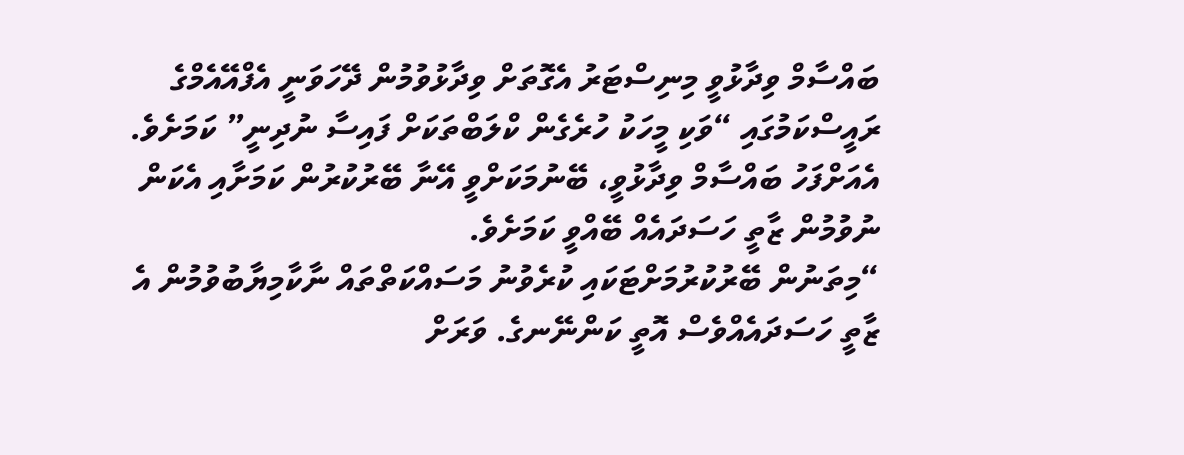ބައްސާމް ވިދާޅުވީ މިނިސްޓަރު އެގޮތަށް ވިދާޅުވުމުން ދޭހަވަނީ އެފްއޭއެމްގެ ރައީސްކަމުގައި “ވަކި މީހަކު ހުރެގެން ކްލަބްތަކަށް ފައިސާ ނުދިނީ” ކަމަށެވެ.
އެއަށްފަހު ބައްސާމް ވިދާޅުވީ، ބޭނުމަކަށްވީ އޭނާ ބޭރުކުރުން ކަމަށާއި އެކަން ނުވުމުން ޒާތީ ހަސަދައެއް ބޭއްވީ ކަމަށެވެ.
“މިތަނުން ބޭރުކުރުމަށްޓަކައި ކުރެވުނު މަސައްކަތްތައް ނާކާމިޔާބުވުމުން އެ ޒާތީ ހަސަދައެއްވެސް އޮތީ ކަންނޭނގެ. ވަރަށް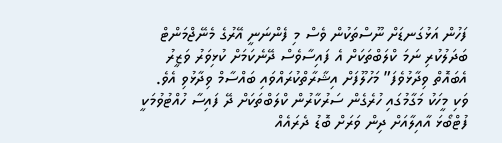ފަހުން އަޅުގަނޑަށް ނޫސްތަކުން ވެސް މި ފެންނަނީ އޭރުގެ މެނޭޖްމަންޓް ބަދަލުކުރި ނަމަ ކްލަބްތަކަށް އެ ފައިސާވެސް ދޭނެކަމަށް ކުޅިވަރު ވަޒީރު އެބައޮތް ވިދާޅުވެފަ” މަހުލޫފަށް އިޝާރާތްކުރައްވައި ބައްސާމް ވިދާޅުވި އެވެ.
ވަކި މީހަކު މަގާމުގައި ހުރެގެން ސަރުކާރުން ކްލަބްތަކަށް ދޭ ފައިސާ ހުއްޓުވުމަކީ ފުޓްބޯޅަ އާއިލާއަށް ދިން ވަރަށް ބޮޑު ދެރައެއް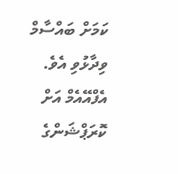ކަމަށް ބައްސާމް ވިދާޅުވި އެވެ.
އެފްއޭއެމް އަށް ކޮރަޕްޝަންގެ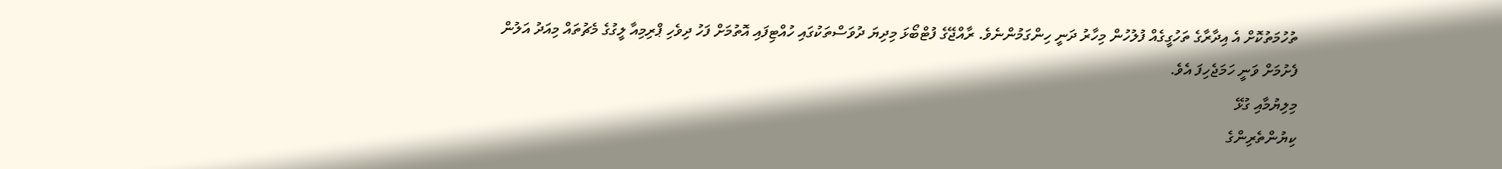ތުހުމަތުކޮށް އެ އިދާރާގެ ތަހުގީގެއް ފުލުހުން މިހާރު ދަނީ ހިންގަމުންނެވެ. ރާއްޖޭގެ ފުޓްބޯޅަ މިދިޔަ ދުވަސްތަކުގައި ހުއްޓިފައި އޮތުމަށް ފަހު ދިވެހި ޕްރިމިއާ ލީގުގެ މެޗުތައް މިއަދު އަލުން ފެށުމަށް ވަނީ ހަމަޖެހިފަ އެވެ.
މިލިޔުމާއި ގުޅޭ
ކިޔުންތެރިންގެ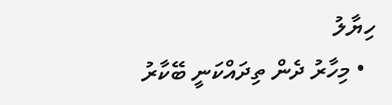ހިޔާލު
  • މިހާރު ދެން ތިދައްކަނީ ބޭކާރު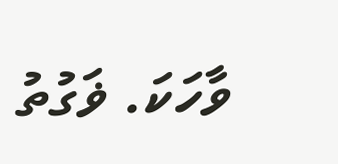ވާހަކަ. ޥަގުތު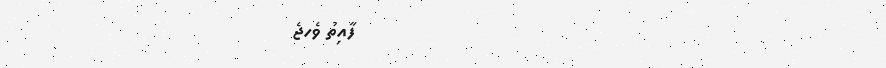ފާއިތު ވެހޖެ